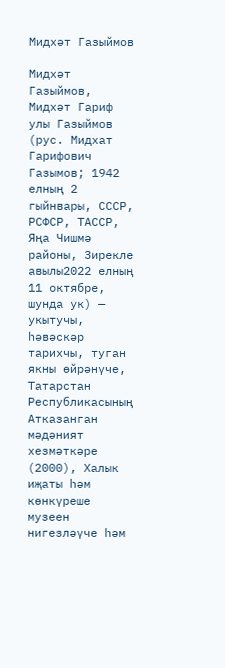Мидхәт Газыймов

Мидхәт Газыймов, Мидхәт Гариф улы Газыймов (рус. Мидхат Гарифович Газымов; 1942 елның 2 гыйнвары, СССР, РСФСР, ТАССР, Яңа Чишмә районы, Зирекле авылы2022 елның 11 октябре, шунда ук) — укытучы, һәвәскәр тарихчы, туган якны өйрәнүче, Татарстан Республикасының Атказанган мәдәният хезмәткәре (2000), Халык иҗаты һәм көнкүреше музеен нигезләүче һәм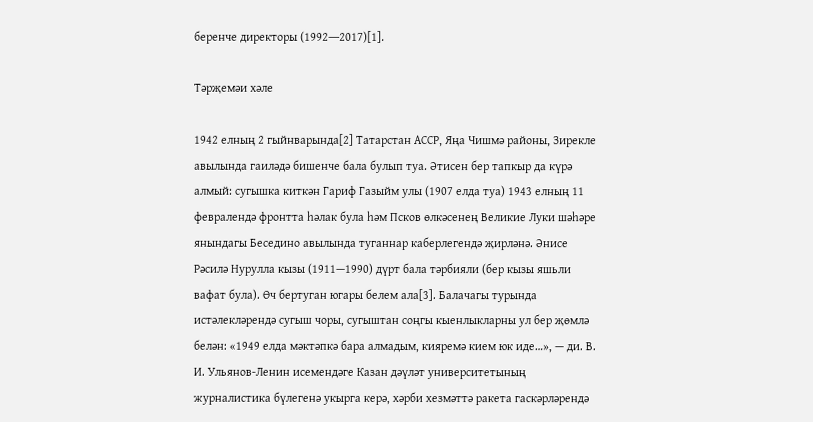беренче директоры (1992―2017)[1].

Тәрҗемәи хәле

1942 елның 2 гыйнварында[2] Татарстан АССР, Яңа Чишмә районы, Зирекле авылында гаиләдә бишенче бала булып туа. Әтисен бер тапкыр да күрә алмый: сугышка киткән Гариф Газыйм улы (1907 елда туа) 1943 елның 11 февралендә фронтта һәлак була һәм Псков өлкәсенең Великие Луки шәһәре янындагы Беседино авылында туганнар каберлегендә җирләнә. Әнисе Рәсилә Нурулла кызы (1911—1990) дүрт бала тәрбияли (бер кызы яшьли вафат була). Өч бертуган югары белем ала[3]. Балачагы турында истәлекләрендә сугыш чоры, сугыштан соңгы кыенлыкларны ул бер җөмлә белән: «1949 елда мәктәпкә бара алмадым, кияремә кием юк иде…», — ди. В. И. Ульянов-Ленин исемендәге Казан дәүләт университетының журналистика бүлегенә укырга керә, хәрби хезмәттә ракета гаскәрләрендә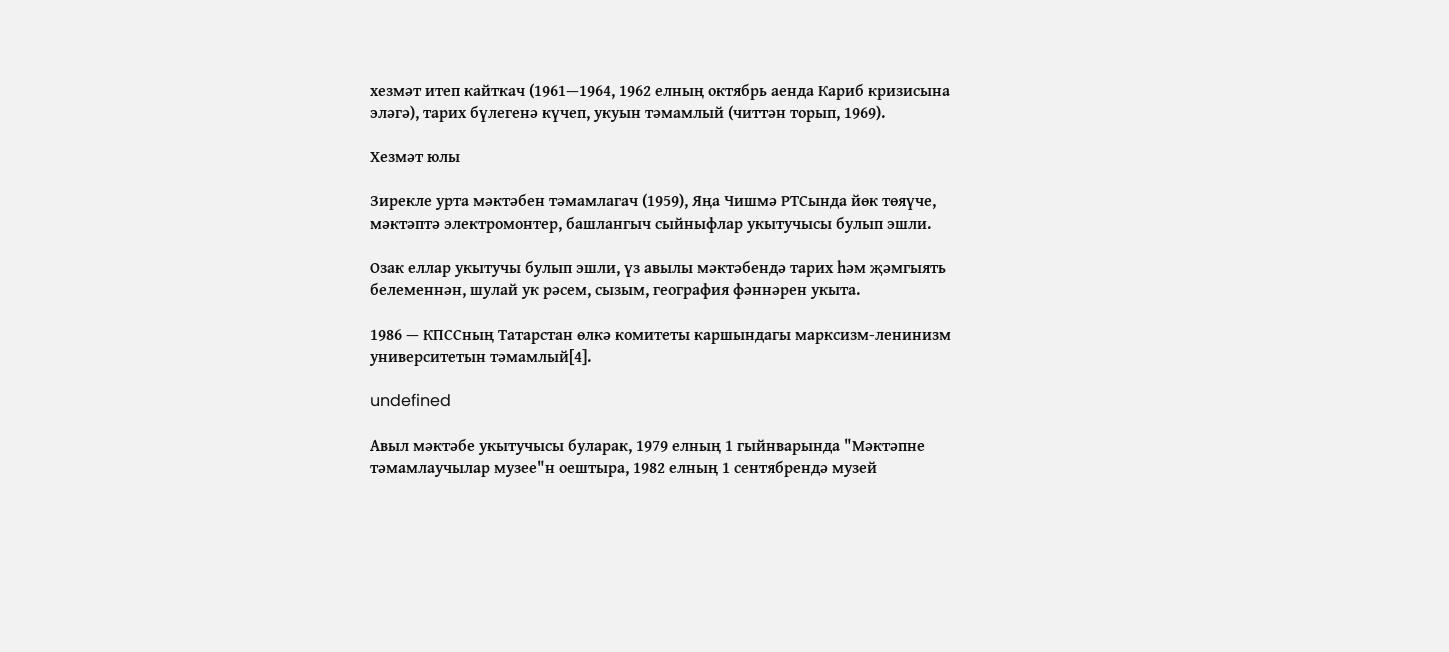хезмәт итеп кайткач (1961—1964, 1962 елның октябрь аенда Кариб кризисына эләгә), тарих бүлегенә күчеп, укуын тәмамлый (читтән торып, 1969).

Хезмәт юлы

Зирекле урта мәктәбен тәмамлагач (1959), Яңа Чишмә РТСында йөк төяүче, мәктәптә электромонтер, башлангыч сыйныфлар укытучысы булып эшли.

Озак еллар укытучы булып эшли, үз авылы мәктәбендә тарих һәм җәмгыять белеменнән, шулай ук рәсем, сызым, география фәннәрен укыта.

1986 — КПССның Татарстан өлкә комитеты каршындагы марксизм-ленинизм университетын тәмамлый[4].

undefined

Авыл мәктәбе укытучысы буларак, 1979 елның 1 гыйнварында "Мәктәпне тәмамлаучылар музее"н оештыра, 1982 елның 1 сентябрендә музей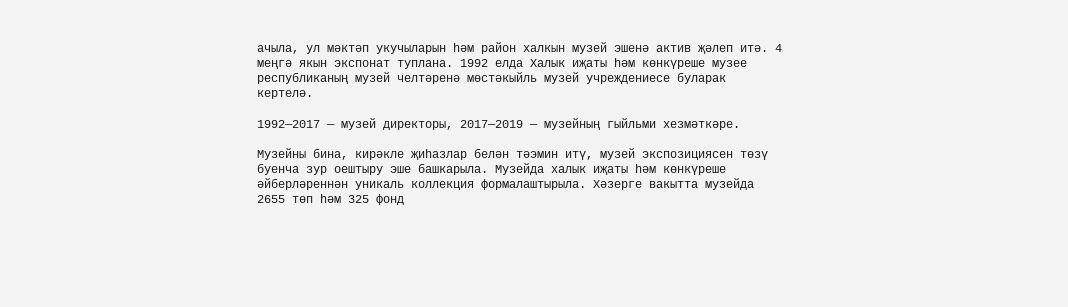ачыла, ул мәктәп укучыларын һәм район халкын музей эшенә актив җәлеп итә. 4 меңгә якын экспонат туплана. 1992 елда Халык иҗаты һәм көнкүреше музее республиканың музей челтәренә мөстәкыйль музей учреждениесе буларак кертелә.

1992—2017 — музей директоры, 2017—2019 — музейның гыйльми хезмәткәре.

Музейны бина, кирәкле җиһазлар белән тәэмин итү, музей экспозициясен төзү буенча зур оештыру эше башкарыла. Музейда халык иҗаты һәм көнкүреше әйберләреннән уникаль коллекция формалаштырыла. Хәзерге вакытта музейда 2655 төп һәм 325 фонд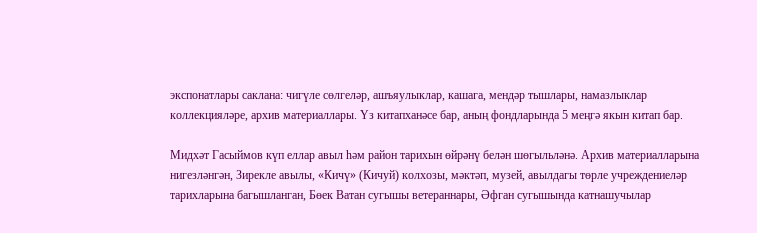экспонатлары саклана: чигүле сөлгеләр, ашъяулыклар, кашага, мендәр тышлары, намазлыклар коллекцияләре, архив материаллары. Үз китапханәсе бар, аның фондларында 5 меңгә якын китап бар.

Мидхәт Гасыймов күп еллар авыл һәм район тарихын өйрәнү белән шөгыльләнә. Архив материалларына нигезләнгән, Зирекле авылы, «Кичү» (Кичуй) колхозы, мәктәп, музей, авылдагы төрле учреждениеләр тарихларына багышланган, Бөек Ватан сугышы ветераннары, Әфган сугышында катнашучылар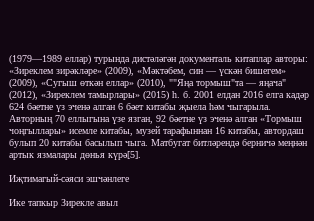(1979—1989 еллар) турында дистәләгән документаль китаплар авторы: «Зиреклем зирәкләре» (2009), «Мәктәбем, син — үскән бишегем» (2009), «Сугыш өткән еллар» (2010), ""Яңа тормыш"та — яңача" (2012), «Зиреклем тамырлары» (2015) һ. б. 2001 елдан 2016 елга кадәр 624 бәетне үз эченә алган 6 бәет китабы җыела һәм чыгарыла. Авторның 70 еллыгына үзе язган, 92 бәетне үз эченә алган «Тормыш чоңгыллары» исемле китабы, музей тарафыннан 16 китабы, автордаш булып 20 китабы басылып чыга. Матбугат битләрендә берничә меңнән артык язмалары дөнья күрә[5].

Иҗтимагый-сәяси эшчәнлеге

Ике тапкыр Зирекле авыл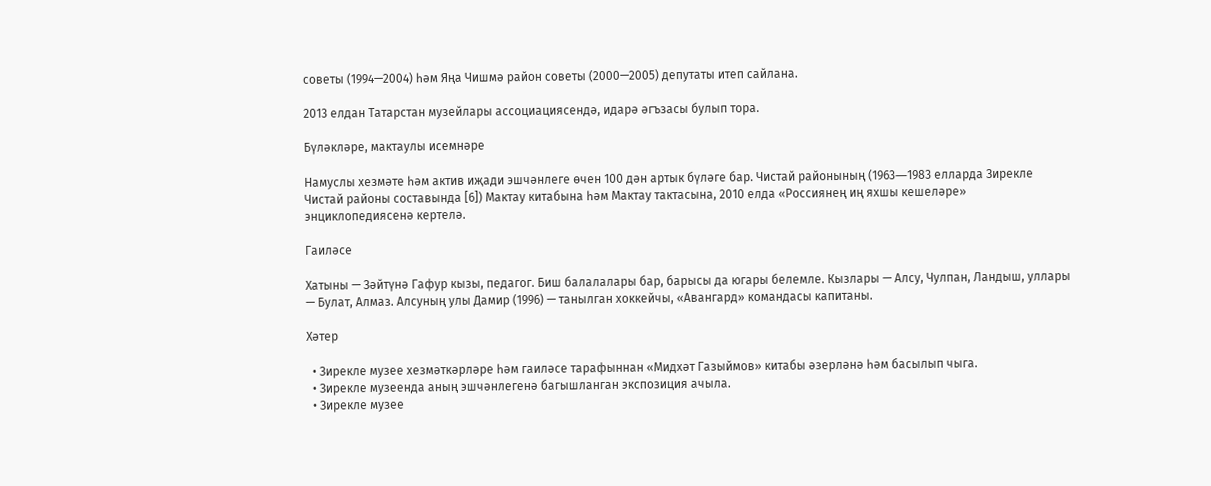советы (1994—2004) һәм Яңа Чишмә район советы (2000—2005) депутаты итеп сайлана.

2013 елдан Татарстан музейлары ассоциациясендә, идарә әгъзасы булып тора.

Бүләкләре, мактаулы исемнәре

Намуслы хезмәте һәм актив иҗади эшчәнлеге өчен 100 дән артык бүләге бар. Чистай районының (1963―1983 елларда Зирекле Чистай районы составында [6]) Мактау китабына һәм Мактау тактасына, 2010 елда «Россиянең иң яхшы кешеләре» энциклопедиясенә кертелә.

Гаиләсе

Хатыны — Зәйтүнә Гафур кызы, педагог. Биш балалалары бар, барысы да югары белемле. Кызлары — Алсу, Чулпан, Ландыш, уллары — Булат, Алмаз. Алсуның улы Дамир (1996) — танылган хоккейчы, «Авангард» командасы капитаны.

Хәтер

  • Зирекле музее хезмәткәрләре һәм гаиләсе тарафыннан «Мидхәт Газыймов» китабы әзерләнә һәм басылып чыга.
  • Зирекле музеенда аның эшчәнлегенә багышланган экспозиция ачыла.
  • Зирекле музее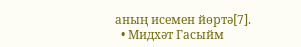аның исемен йөртә[7].
  • Мидхәт Гасыйм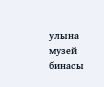улына музей бинасы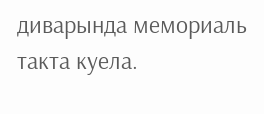диварында мемориаль такта куела.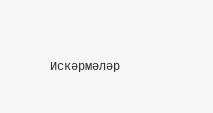Искәрмәләр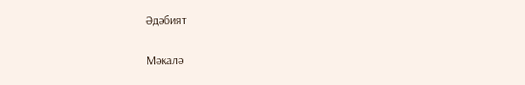Әдәбият

Мәкалә